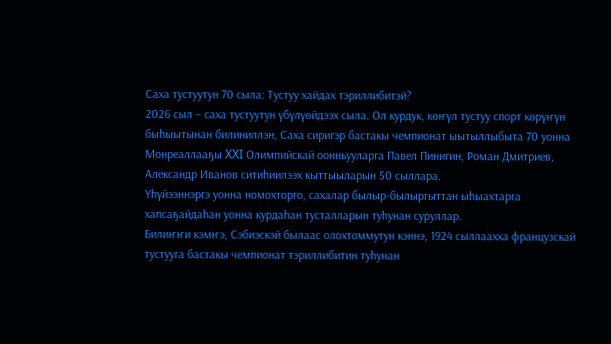Саха тустуутун 70 сыла: Тустуу хайдах тэриллибитэй?
2026 сыл – саха тустуутун үбүлүөйдээх сыла. Ол курдук, көҥүл тустуу спорт көрүҥүн быһыытынан билиниллэн, Саха сиригэр бастакы чемпионат ыытыллыбыта 70 уонна Монреаллааҕы XXI Олимпийскай оонньууларга Павел Пинигин, Роман Дмитриев, Александр Иванов ситиһиилээх кыттыыларын 50 сыллара.
Үһүйээннэргэ уонна номохторго, сахалар былыр-былыргыттан ыһыахтарга хапсаҕайдаһан уонна курдаһан тусталларын туһунан суруллар.
Билиҥҥи кэмҥэ, Сэбиэскэй былаас олохтоммутун кэннэ, 1924 сыллаахха французскай тустууга бастакы чемпионат тэриллибитин туһунан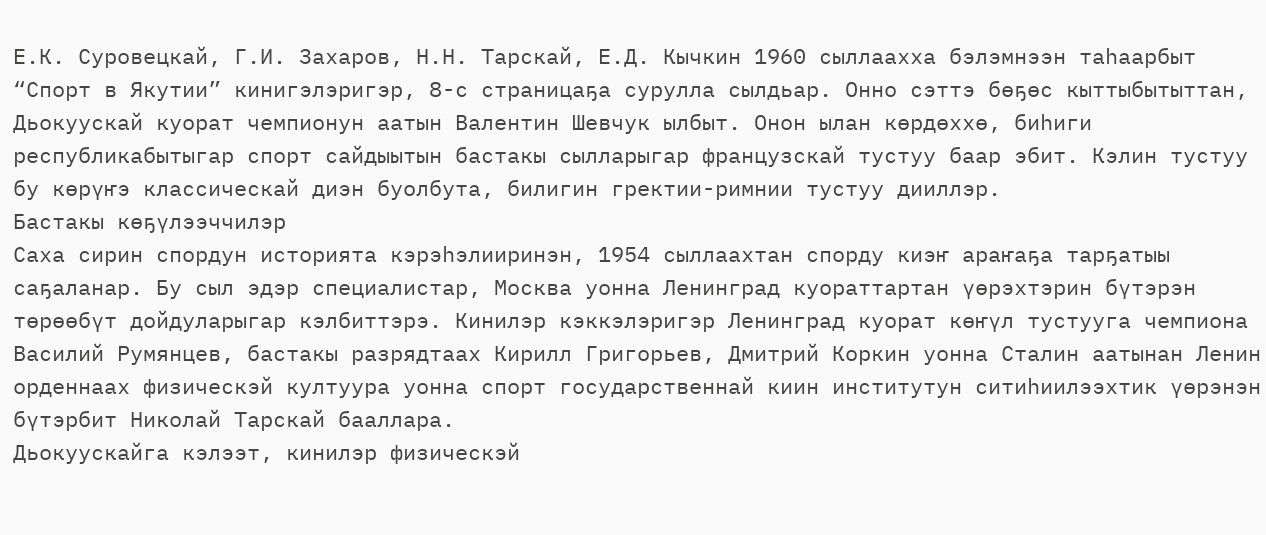Е.К. Суровецкай, Г.И. Захаров, Н.Н. Тарскай, Е.Д. Кычкин 1960 сыллаахха бэлэмнээн таһаарбыт “Спорт в Якутии” кинигэлэригэр, 8-с страницаҕа сурулла сылдьар. Онно сэттэ бөҕөс кыттыбытыттан, Дьокуускай куорат чемпионун аатын Валентин Шевчук ылбыт. Онон ылан көрдөххө, биһиги республикабытыгар спорт сайдыытын бастакы сылларыгар французскай тустуу баар эбит. Кэлин тустуу бу көрүҥэ классическай диэн буолбута, билигин гректии-римнии тустуу дииллэр.
Бастакы көҕүлээччилэр
Саха сирин спордун историята кэрэһэлииринэн, 1954 сыллаахтан спорду киэҥ араҥаҕа тарҕатыы саҕаланар. Бу сыл эдэр специалистар, Москва уонна Ленинград куораттартан үөрэхтэрин бүтэрэн төрөөбүт дойдуларыгар кэлбиттэрэ. Кинилэр кэккэлэригэр Ленинград куорат көҥүл тустууга чемпиона Василий Румянцев, бастакы разрядтаах Кирилл Григорьев, Дмитрий Коркин уонна Сталин аатынан Ленин орденнаах физическэй култуура уонна спорт государственнай киин институтун ситиһиилээхтик үөрэнэн бүтэрбит Николай Тарскай бааллара.
Дьокуускайга кэлээт, кинилэр физическэй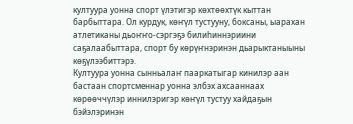култуура уонна спорт үлэтигэр көхтөөхтүк кыттан барбыттара. Ол курдук, көҥүл тустууну, боксаны, ыарахан атлетиканы дьоҥҥо-сэргэҕэ билиһиннэриини саҕалаабыттара, спорт бу көрүҥнэринэн дьарыктаныыны көҕүлээбиттэрэ.
Култуура уонна сынньалаҥ пааркатыгар кинилэр аан бастаан спортсменнар уонна элбэх ахсааннаах көрөөччүлэр иннилэригэр көҥүл тустуу хайдаҕын бэйэлэринэн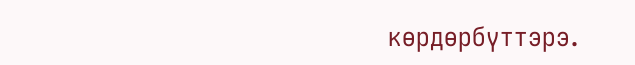көрдөрбүттэрэ.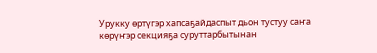Урукку өртүгэр хапсаҕайдаспыт дьон тустуу саҥа көрүҥэр секцияҕа суруттарбытынан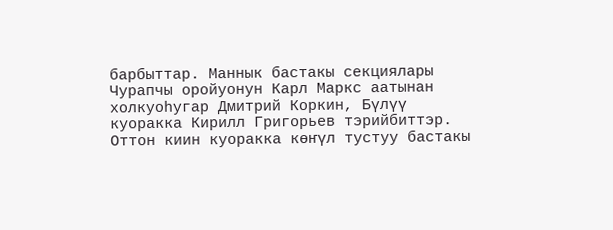барбыттар. Маннык бастакы секциялары Чурапчы оройуонун Карл Маркс аатынан холкуоһугар Дмитрий Коркин, Бүлүү куоракка Кирилл Григорьев тэрийбиттэр. Оттон киин куоракка көҥүл тустуу бастакы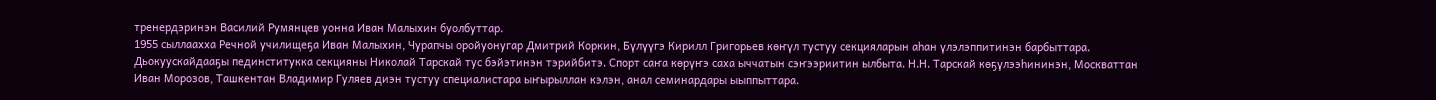тренердэринэн Василий Румянцев уонна Иван Малыхин буолбуттар.
1955 сыллаахха Речной училищеҕа Иван Малыхин, Чурапчы оройуонугар Дмитрий Коркин, Бүлүүгэ Кирилл Григорьев көҥүл тустуу секцияларын аһан үлэлэппитинэн барбыттара. Дьокуускайдааҕы пединститукка секцияны Николай Тарскай тус бэйэтинэн тэрийбитэ. Спорт саҥа көрүҥэ саха ыччатын сэҥээриитин ылбыта. Н.Н. Тарскай көҕүлээһининэн, Москваттан Иван Морозов, Ташкентан Владимир Гуляев диэн тустуу специалистара ыҥырыллан кэлэн, анал семинардары ыыппыттара.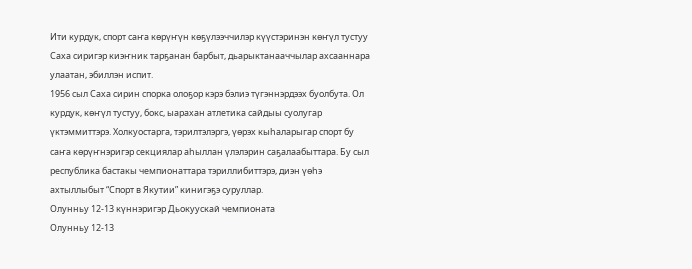Ити курдук, спорт саҥа көрүҥүн көҕүлээччилэр күүстэринэн көҥүл тустуу Саха сиригэр киэҥник тарҕанан барбыт, дьарыктанааччылар ахсааннара улаатан, эбиллэн испит.
1956 сыл Саха сирин спорка олоҕор кэрэ бэлиэ түгэннэрдээх буолбута. Ол курдук, көҥүл тустуу, бокс, ыарахан атлетика сайдыы суолугар үктэммиттэрэ. Холкуостарга, тэрилтэлэргэ, үөрэх кыһаларыгар спорт бу саҥа көрүҥнэригэр секциялар аһыллан үлэлэрин саҕалаабыттара. Бу сыл республика бастакы чемпионаттара тэриллибиттэрэ, диэн үөһэ ахтыллыбыт “Спорт в Якутии” кинигэҕэ суруллар.
Олунньу 12-13 күннэригэр Дьокуускай чемпионата
Олунньу 12-13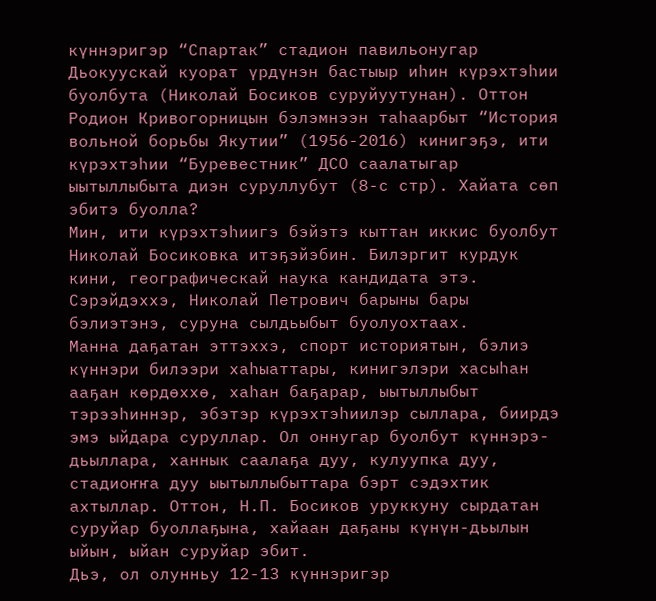күннэригэр “Спартак” стадион павильонугар Дьокуускай куорат үрдүнэн бастыыр иһин күрэхтэһии буолбута (Николай Босиков суруйуутунан). Оттон Родион Кривогорницын бэлэмнээн таһаарбыт “История вольной борьбы Якутии” (1956-2016) кинигэҕэ, ити күрэхтэһии “Буревестник” ДСО саалатыгар ыытыллыбыта диэн суруллубут (8-с стр). Хайата сөп эбитэ буолла?
Мин, ити күрэхтэһиигэ бэйэтэ кыттан иккис буолбут Николай Босиковка итэҕэйэбин. Билэргит курдук кини, географическай наука кандидата этэ. Сэрэйдэххэ, Николай Петрович барыны бары бэлиэтэнэ, суруна сылдьыбыт буолуохтаах.
Манна даҕатан эттэххэ, спорт историятын, бэлиэ күннэри билээри хаһыаттары, кинигэлэри хасыһан ааҕан көрдөххө, хаһан баҕарар, ыытыллыбыт тэрээһиннэр, эбэтэр күрэхтэһиилэр сыллара, биирдэ эмэ ыйдара суруллар. Ол оннугар буолбут күннэрэ-дьыллара, ханнык саалаҕа дуу, кулуупка дуу, стадиоҥҥа дуу ыытыллыбыттара бэрт сэдэхтик ахтыллар. Оттон, Н.П. Босиков уруккуну сырдатан суруйар буоллаҕына, хайаан даҕаны күнүн-дьылын ыйын, ыйан суруйар эбит.
Дьэ, ол олунньу 12-13 күннэригэр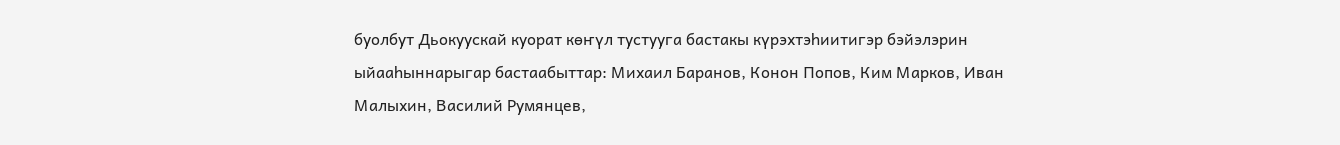буолбут Дьокуускай куорат көҥүл тустууга бастакы күрэхтэһиитигэр бэйэлэрин ыйааһыннарыгар бастаабыттар: Михаил Баранов, Конон Попов, Ким Марков, Иван Малыхин, Василий Румянцев,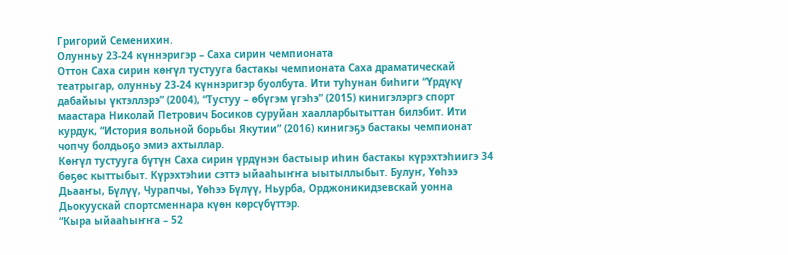Григорий Семенихин.
Олунньу 23-24 күннэригэр – Саха сирин чемпионата
Оттон Саха сирин көҥүл тустууга бастакы чемпионата Саха драматическай театрыгар, олунньу 23-24 күннэригэр буолбута. Ити туһунан биһиги “Үрдүкү дабайыы үктэллэрэ” (2004), “Тустуу – өбүгэм үгэһэ” (2015) кинигэлэргэ спорт маастара Николай Петрович Босиков суруйан хаалларбытыттан билэбит. Ити курдук, “История вольной борьбы Якутии” (2016) кинигэҕэ бастакы чемпионат чопчу болдьоҕо эмиэ ахтыллар.
Көҥүл тустууга бүтүн Саха сирин үрдүнэн бастыыр иһин бастакы күрэхтэһиигэ 34 бөҕөс кыттыбыт. Күрэхтэһии сэттэ ыйааһыҥҥа ыытыллыбыт. Булуҥ, Үөһээ Дьааҥы, Бүлүү, Чурапчы, Үөһээ Бүлүү, Ньурба, Орджоникидзевскай уонна Дьокуускай спортсменнара күөн көрсүбүттэр.
“Кыра ыйааһыҥҥа – 52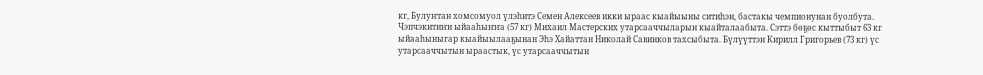кг, Булуҥтан хомсомуол үлэһитэ Семен Алексеев икки ыраас кыайыыны ситиһэн, бастакы чемпионунан буолбута. Чэпчэкитиҥи ыйааһыҥҥа (57 кг) Михаил Мастерских утарсааччыларын кыайталаабыта. Сэттэ бөҕөс кыттыбыт 63 кг ыйааһыныгар кыайыылааҕынан Эһэ Хайаттан Николай Савинков тахсыбыта. Бүлүүттэн Кирилл Григорьев (73 кг) үс утарсааччытын ыраастык, үс утарсааччытын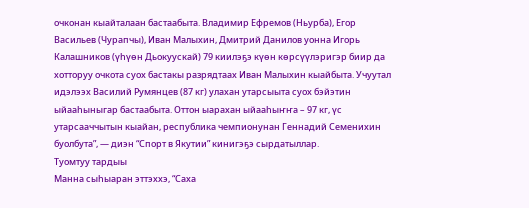очконан кыайталаан бастаабыта. Владимир Ефремов (Ньурба), Егор Васильев (Чурапчы), Иван Малыхин, Дмитрий Данилов уонна Игорь Калашников (үһүөн Дьокуускай) 79 киилэҕэ күөн көрсүүлэригэр биир да хотторуу очкота суох бастакы разрядтаах Иван Малыхин кыайбыта. Учуутал идэлээх Василий Румянцев (87 кг) улахан утарсыыта суох бэйэтин ыйааһыныгар бастаабыта. Оттон ыарахан ыйааһыҥҥа – 97 кг, үс утарсааччытын кыайан, республика чемпионунан Геннадий Семенихин буолбута”, — диэн “Спорт в Якутии” кинигэҕэ сырдатыллар.
Туомтуу тардыы
Манна сыһыаран эттэххэ, “Саха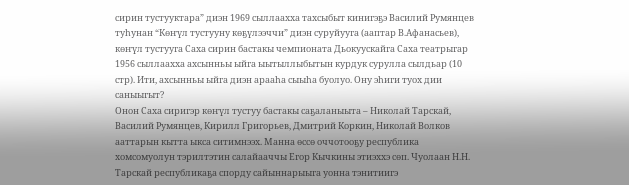сирин тустууктара” диэн 1969 сыллаахха тахсыбыт кинигэҕэ Василий Румянцев туһунан “Көҥүл тустууну көҕүлээччи” диэн суруйууга (ааптар В.Афанасьев), көҥүл тустууга Саха сирин бастакы чемпионата Дьокуускайга Саха театрыгар 1956 сыллаахха ахсынньы ыйга ыытыллыбытын курдук сурулла сылдьар (10 стр). Ити, ахсынньы ыйга диэн арааһа сыыһа буолуо. Ону эһиги туох дии саныыгыт?
Онон Саха сиригэр көҥүл тустуу бастакы саҕаланыыта – Николай Тарскай, Василий Румянцев, Кирилл Григорьев, Дмитрий Коркин, Николай Волков ааттарын кытта ыкса ситимнээх. Манна өссө оччотооҕу республика хомсомуолун тэрилтэтин салайааччы Егор Кычкины этиэххэ сөп. Чуолаан Н.Н. Тарскай республикаҕа спорду сайыннарыыга уонна тэнитиигэ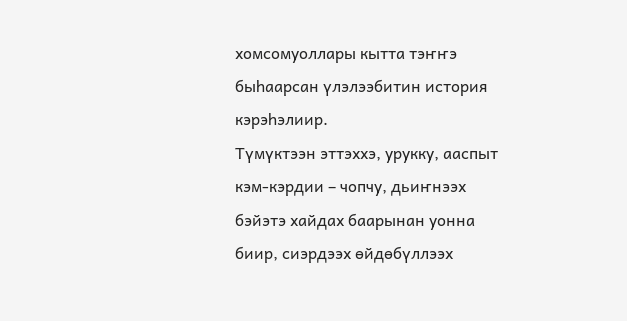хомсомуоллары кытта тэҥҥэ быһаарсан үлэлээбитин история кэрэһэлиир.
Түмүктээн эттэххэ, урукку, ааспыт кэм-кэрдии – чопчу, дьиҥнээх бэйэтэ хайдах баарынан уонна биир, сиэрдээх өйдөбүллээх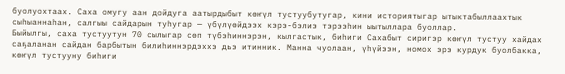буолуохтаах. Саха омугу аан дойдуга аатырдыбыт көҥүл тустуубутугар, кини историятыгар ытыктабыллаахтык сыһыаннаһан, салгыы сайдарын туһугар — үбүлүөйдээх кэрэ-бэлиэ тэрээһин ыытыллара буоллар.
Быйылгы, саха тустуутун 70 сылыгар сөп түбэһиннэрэн, кылгастык, биһиги Сахабыт сиригэр көҥүл тустуу хайдах саҕаланан сайдан барбытын билиһиннэрдэххэ дьэ итинник. Манна чуолаан, үһүйээн, номох эрэ курдук буолбакка, көҥүл тустууну биһиги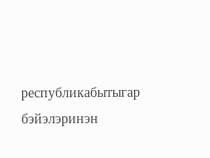республикабытыгар бэйэлэринэн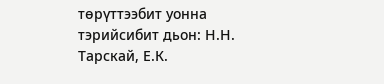төрүттээбит уонна тэрийсибит дьон: Н.Н. Тарскай, Е.К.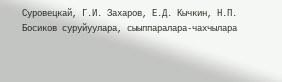Суровецкай, Г.И. Захаров, Е.Д. Кычкин, Н.П. Босиков суруйуулара, сыыппаралара-чахчылара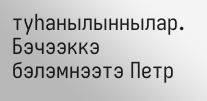туһанылыннылар.
Бэчээккэ бэлэмнээтэ Петр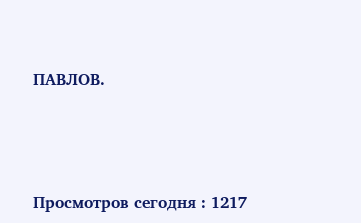ПАВЛОВ.






Просмотров сегодня : 1217